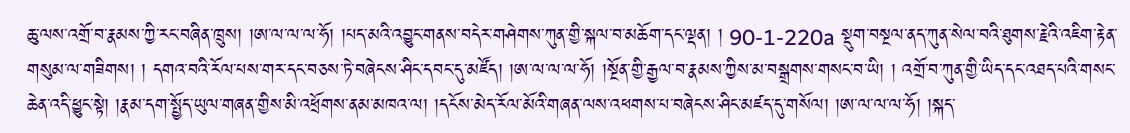ཆུ་ལས་འགྲོ་བ་རྣམས་ཀྱི་རང་བཞིན་ཁྲུས། །ཨ་ལ་ལ་ལ་ཧོ། །པད་མའི་འབྱུང་གནས་བདེར་གཤེགས་ཀུན་གྱི་སྐལ་བ་མཆོག་དང་ལྡན། ། 90-1-220a སྡུག་བསྔལ་ནད་ཀུན་སེལ་བའི་ཐུགས་རྗེའི་འཇིག་རྟེན་གསུམ་ལ་གཟིགས། ། དགའ་བའི་རོལ་པས་གར་དང་བཅས་ཏེ་བཞེངས་ཤིང་དབང་དུ་མཛོད། །ཨ་ལ་ལ་ལ་ཧོ། །སྔོན་གྱི་རྒྱལ་བ་རྣམས་ཀྱིས་མ་བསྒྲགས་གསང་བ་ཡི། ། འགྲོ་བ་ཀུན་གྱི་ཡིད་དང་འཐད་པའི་གསང་ཆེན་འདི་ཕྱུང་སྟེ། །རྣམ་དག་སྤྱོད་ཡུལ་གཞན་གྱིས་མི་འཕྲོགས་ནམ་མཁའ་ལ། །དངོས་མེད་རོལ་མོའི་གཞན་ལས་འཕགས་པ་བཞེངས་ཤིང་མཛད་དུ་གསོལ། །ཨ་ལ་ལ་ལ་ཧོ། །སྐད་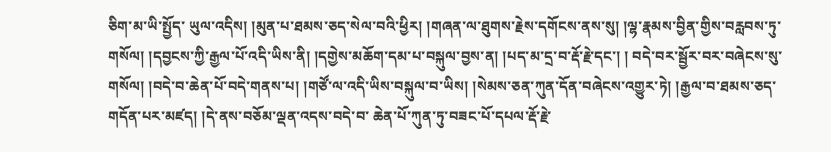ཅིག་མ་ཡི་སྤྱོད་ ཡུལ་འདིས། །མུན་པ་ཐམས་ཅད་སེལ་བའི་ཕྱིར། །གཞན་ལ་ཐུགས་རྗེས་དགོངས་ནས་སུ། །ལྷ་རྣམས་བྱིན་གྱིས་བརླབས་ཏུ་གསོལ། །དབྱངས་ཀྱི་རྒྱལ་པོ་འདི་ཡིས་ནི། །དགྱེས་མཆོག་དམ་པ་བསྐུལ་བྱས་ན། །པད་མ་དྲ་བ་རྡོ་རྗེ་དང་། ། བདེ་བར་སྦྱོར་བར་བཞེངས་སུ་གསོལ། །བདེ་བ་ཆེན་པོ་བདེ་གནས་པ། །གཙོ་ལ་འདི་ཡིས་བསྐུལ་བ་ཡིས། །སེམས་ཅན་ཀུན་དོན་བཞེངས་འགྱུར་ཏེ། །རྒྱལ་བ་ཐམས་ཅད་གདོན་པར་མཛད། །དེ་ནས་བཅོམ་ལྡན་འདས་བདེ་བ་ ཆེན་པོ་ཀུན་ཏུ་བཟང་པོ་དཔལ་རྡོ་རྗེ་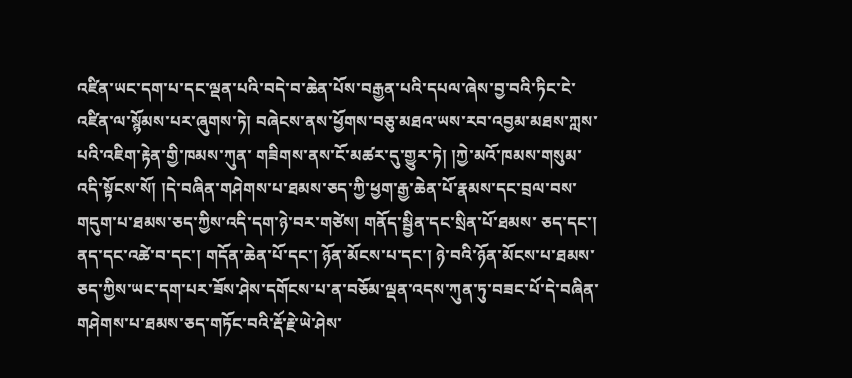འཛིན་ཡང་དག་པ་དང་ལྡན་པའི་བདེ་བ་ཆེན་པོས་བརྒྱན་པའི་དཔལ་ཞེས་བྱ་བའི་ཏིང་ངེ་འཛིན་ལ་སྙོམས་པར་ཞུགས་ཏེ། བཞེངས་ནས་ཕྱོགས་བཅུ་མཐའ་ཡས་རབ་འབྱམ་མཐས་ཀླས་པའི་འཇིག་རྟེན་གྱི་ཁམས་ཀུན་ གཟིགས་ནས་ངོ་མཚར་དུ་གྱུར་ཏེ། །ཀྱེ་མའོ་ཁམས་གསུམ་འདི་སྟོངས་སོ། །དེ་བཞིན་གཤེགས་པ་ཐམས་ཅད་ཀྱི་ཕྱག་རྒྱ་ཆེན་པོ་རྣམས་དང་བྲལ་བས་གདུག་པ་ཐམས་ཅད་ཀྱིས་འདི་དག་ཉེ་བར་གཙེས། གནོད་སྦྱིན་དང་སྲིན་པོ་ཐམས་ ཅད་དང་། ནད་དང་འཚེ་བ་དང་། གདོན་ཆེན་པོ་དང་། ཉོན་མོངས་པ་དང་། ཉེ་བའི་ཉོན་མོངས་པ་ཐམས་ཅད་ཀྱིས་ཡང་དག་པར་ཟོས་ཤེས་དགོངས་པ་ན་བཅོམ་ལྡན་འདས་ཀུན་ཏུ་བཟང་པོ་དེ་བཞིན་གཤེགས་པ་ཐམས་ཅད་གཏོང་བའི་རྡོ་རྗེ་ཡེ་ཤེས་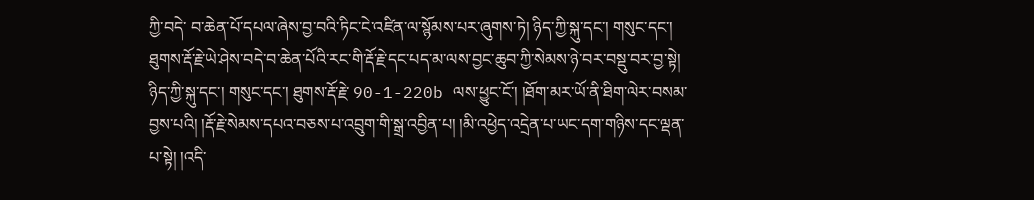ཀྱི་བདེ་ བ་ཆེན་པོ་དཔལ་ཞེས་བྱ་བའི་ཏིང་ངེ་འཛིན་ལ་སྙོམས་པར་ཞུགས་ཏེ། ཉིད་ཀྱི་སྐུ་དང་། གསུང་དང་། ཐུགས་རྡོ་རྗེ་ཡེ་ཤེས་བདེ་བ་ཆེན་པོའི་རང་གི་རྡོ་རྗེ་དང་པད་མ་ལས་བྱང་ཆུབ་ཀྱི་སེམས་ཉེ་བར་བསྡུ་བར་བྱ་སྟེ། ཉིད་ཀྱི་སྐུ་དང་། གསུང་དང་། ཐུགས་རྡོ་རྗེ་ 90-1-220b ལས་ཕྱུང་ངོ་། །ཐོག་མར་ཡོ་ནི་ཐིག་ལེར་བསམ་བྱས་པའི། །རྡོ་རྗེ་སེམས་དཔའ་བཅས་པ་འབྲུག་གི་སྒྲ་འབྱིན་པ། །མི་འཕྱེད་འདྲེན་པ་ཡང་དག་གཉིས་དང་ལྡན་པ་སྟེ། །འདི་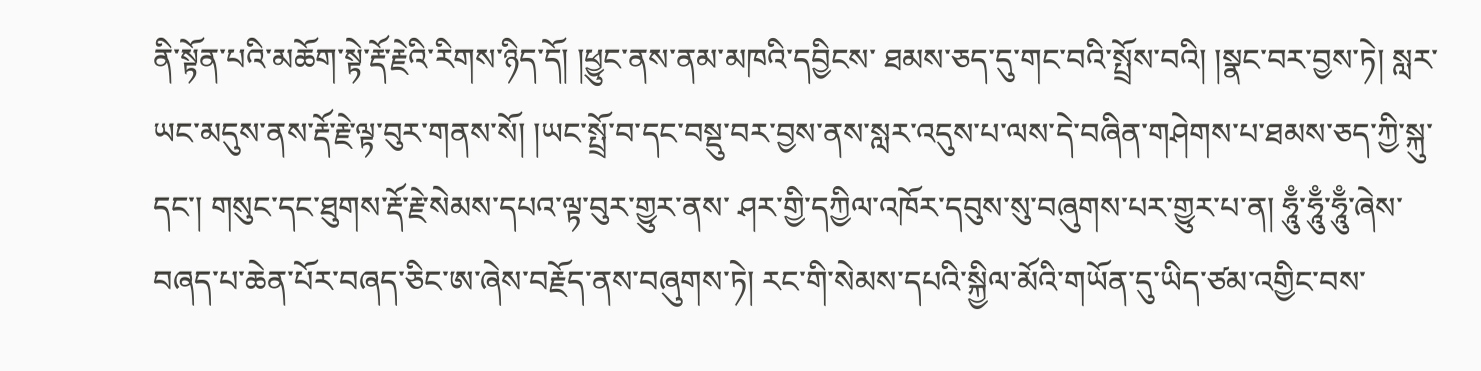ནི་སྟོན་པའི་མཆོག་སྟེ་རྡོ་རྗེའི་རིགས་ཉིད་དོ། །ཕྱུང་ནས་ནམ་མཁའི་དབྱིངས་ ཐམས་ཅད་དུ་གང་བའི་སྤྲོས་བའི། །སྣང་བར་བྱས་ཏེ། སླར་ཡང་མདུས་ནས་རྡོ་རྗེ་ལྟ་བུར་གནས་སོ། །ཡང་སྤྲོ་བ་དང་བསྡུ་བར་བྱས་ནས་སླར་འདུས་པ་ལས་དེ་བཞིན་གཤེགས་པ་ཐམས་ཅད་ཀྱི་སྐུ་དང་། གསུང་དང་ཐུགས་རྡོ་རྗེ་སེམས་དཔའ་ལྟ་བུར་གྱུར་ནས་ ཤར་གྱི་དཀྱིལ་འཁོར་དབུས་སུ་བཞུགས་པར་གྱུར་པ་ན། ཧཱུྃ་ཧཱུྃ་ཧཱུྃ་ཞེས་བཞད་པ་ཆེན་པོར་བཞད་ཅིང་ཨ་ཞེས་བརྗོད་ནས་བཞུགས་ཏེ། རང་གི་སེམས་དཔའི་སྐྱིལ་མོའི་གཡོན་དུ་ཡིད་ཙམ་འགྱིང་བས་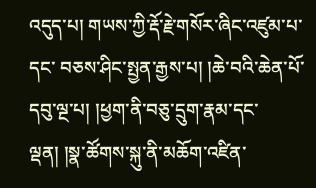འདུད་པ། གཡས་ཀྱི་རྡོ་རྗེ་གསོར་ཞིང་འཛུམ་པ་དང་ བཅས་ཤིང་སྤྱན་རྒྱས་པ། །ཆེ་བའི་ཆེན་པོ་དབུ་ལྔ་པ། །ཕྱག་ནི་བཅུ་དྲུག་རྣམ་དང་ལྡན། །སྣ་ཚོགས་སྐུ་ནི་མཆོག་འཛིན་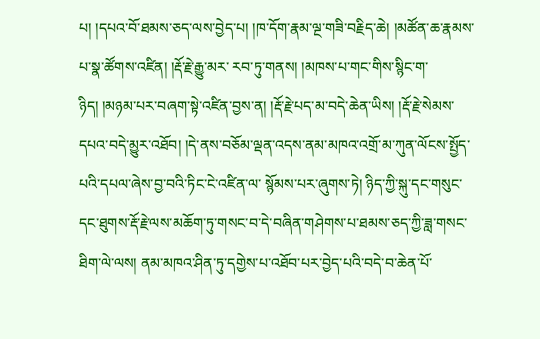པ། །དཔའ་བོ་ཐམས་ཅད་ལས་བྱེད་པ། །ཁ་དོག་རྣམ་ལྔ་གཟི་བརྗིད་ཆེ། །མཚོན་ཆ་རྣམས་པ་སྣ་ཚོགས་འཛིན། །རྡོ་རྗེ་རྒྱུ་མར་ རབ་ཏུ་གནས། །མཁས་པ་གང་གིས་སྙིང་ག་ཉིད། །མཉམ་པར་བཞག་སྟེ་འཛིན་བྱས་ན། །རྡོ་རྗེ་པད་མ་བདེ་ཆེན་ཡིས། །རྡོ་རྗེ་སེམས་དཔའ་བདེ་མྱུར་འཐོབ། །དེ་ནས་བཅོམ་ལྡན་འདས་ནམ་མཁའ་འགྲོ་མ་ཀུན་ལོངས་སྤྱོད་པའི་དཔལ་ཞེས་བྱ་བའི་ཏིང་ངེ་འཛིན་ལ་ སྙོམས་པར་ཞུགས་ཏེ། ཉིད་ཀྱི་སྐུ་དང་གསུང་དང་ཐུགས་རྡོ་རྗེ་ལས་མཆོག་ཏུ་གསང་བ་དེ་བཞིན་གཤེགས་པ་ཐམས་ཅད་ཀྱི་ཟླ་གསང་ཐིག་ལེ་ལས། ནམ་མཁའ་ཤིན་ཏུ་དགྱེས་པ་འཐོབ་པར་བྱེད་པའི་བདེ་བ་ཆེན་པོ་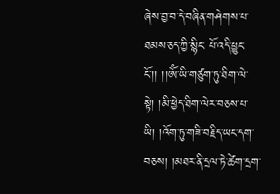ཞེས་བྱ་བ་དེ་བཞིན་གཤེགས་པ་ཐམས་ཅད་ཀྱི་སྙིང་ པོ་འདི་ཕྱུང་ངོ་།། །།ༀ་ཡི་གཙུག་ཏུ་ཐིག་ལེ་སྟེ། །མི་ཕྱེད་ཐིག་ལེར་བཅས་པ་ཡི། །འོག་ཏུ་གཟི་བརྗིད་ཡང་དག་བཅས། །མཐར་ནི་དྲལ་ཏེ་ཚེག་དྲག་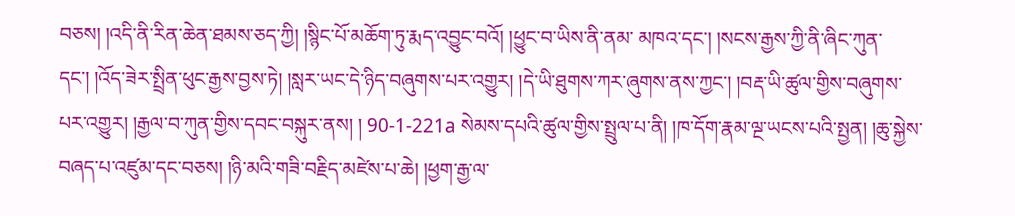བཅས། །འདི་ནི་རིན་ཆེན་ཐམས་ཅད་ཀྱི། །སྙིང་པོ་མཆོག་ཏུ་རྨད་འབྱུང་བའོ། །ཕྱུང་བ་ཡིས་ནི་ནམ་ མཁའ་དང་། །སངས་རྒྱས་ཀྱི་ནི་ཞིང་ཀུན་དང་། །འོད་ཟེར་སྤྲིན་ཕུང་རྒྱས་བྱས་ཏེ། །སླར་ཡང་དེ་ཉིད་བཞུགས་པར་འགྱུར། །དེ་ཡི་ཐུགས་ཀར་ཞུགས་ནས་ཀྱང་། །བརྡ་ཡི་ཚུལ་གྱིས་བཞུགས་པར་འགྱུར། །རྒྱལ་བ་ཀུན་གྱིས་དབང་བསྐུར་ནས། ། 90-1-221a སེམས་དཔའི་ཚུལ་གྱིས་སྤྲུལ་པ་ནི། །ཁ་དོག་རྣམ་ལྔ་ཡངས་པའི་སྤྱན། །ཆུ་སྐྱེས་བཞད་པ་འཛུམ་དང་བཅས། །ཉི་མའི་གཟི་བརྗིད་མཛེས་པ་ཆེ། །ཕྱག་རྒྱ་ལ་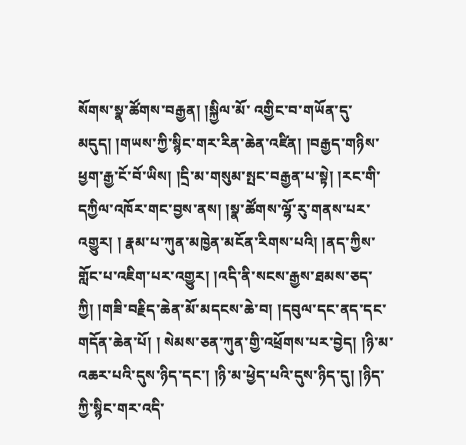སོགས་སྣ་ཚོགས་བརྒྱན། །སྐྱིལ་མོ་ འགྱིང་བ་གཡོན་དུ་མདུད། །གཡས་ཀྱི་སྙིང་གར་རིན་ཆེན་འཛིན། །བརྒྱད་གཉིས་ཕྱག་རྒྱ་ངོ་བོ་ཡིས། །དྲི་མ་གསུམ་སྤང་བརྒྱན་པ་སྟེ། །རང་གི་དཀྱིལ་འཁོར་གང་བྱས་ནས། །སྣ་ཚོགས་ལྷོ་རུ་གནས་པར་འགྱུར། ། རྣམ་པ་ཀུན་མཁྱེན་མངོན་རིགས་པའི། །ནད་ཀྱིས་གློང་པ་འཇིག་པར་འགྱུར། །འདི་ནི་སངས་རྒྱས་ཐམས་ཅད་ཀྱི། །གཟི་བརྗིད་ཆེན་མོ་མདངས་ཆེ་བ། །དབུལ་དང་ནད་དང་གདོན་ཆེན་པོ། ། སེམས་ཅན་ཀུན་གྱི་འཕྲོགས་པར་བྱེད། །ཉི་མ་འཆར་པའི་དུས་ཉིད་དང་། །ཉི་མ་ཕྱེད་པའི་དུས་ཉིད་དུ། །ཉིད་ཀྱི་སྙིང་གར་འདི་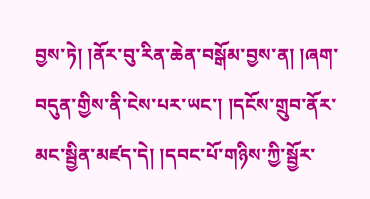བྱས་ཏེ། །ནོར་བུ་རིན་ཆེན་བསྒོམ་བྱས་ན། །ཞག་བདུན་གྱིས་ནི་ངེས་པར་ཡང་། །དངོས་གྲུབ་ནོར་ མང་སྦྱིན་མཛད་དེ། །དབང་པོ་གཉིས་ཀྱི་སྦྱོར་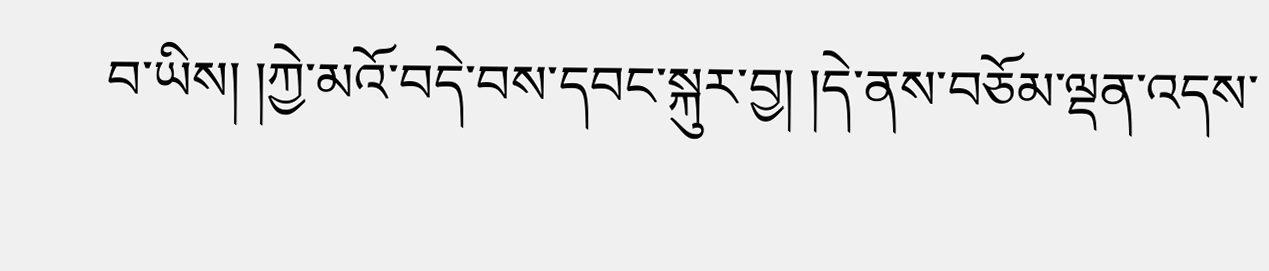བ་ཡིས། །ཀྱེ་མའོ་བདེ་བས་དབང་སྐུར་བྱ། །དེ་ནས་བཅོམ་ལྡན་འདས་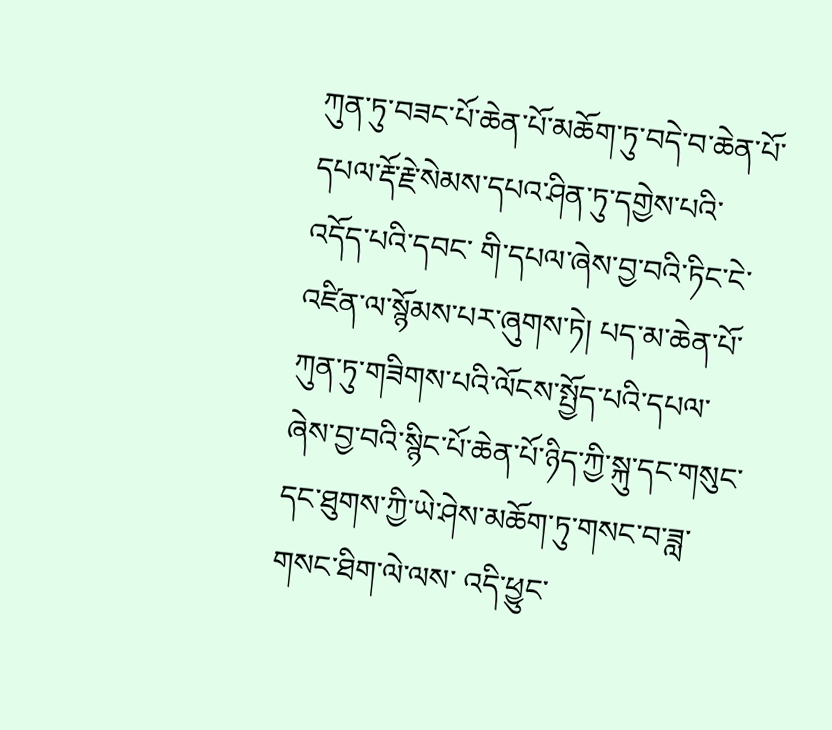ཀུན་ཏུ་བཟང་པོ་ཆེན་པོ་མཆོག་ཏུ་བདེ་བ་ཆེན་པོ་དཔལ་རྡོ་རྗེ་སེམས་དཔའ་ཤིན་ཏུ་དགྱེས་པའི་འདོད་པའི་དབང་ གི་དཔལ་ཞེས་བྱ་བའི་ཏིང་ངེ་འཛིན་ལ་སྙོམས་པར་ཞུགས་ཏེ། པད་མ་ཆེན་པོ་ཀུན་ཏུ་གཟིགས་པའི་ལོངས་སྤྱོད་པའི་དཔལ་ཞེས་བྱ་བའི་སྙིང་པོ་ཆེན་པོ་ཉིད་ཀྱི་སྐུ་དང་གསུང་དང་ཐུགས་ཀྱི་ཡེ་ཤེས་མཆོག་ཏུ་གསང་བ་ཟླ་གསང་ཐིག་ལེ་ལས་ འདི་ཕྱུང་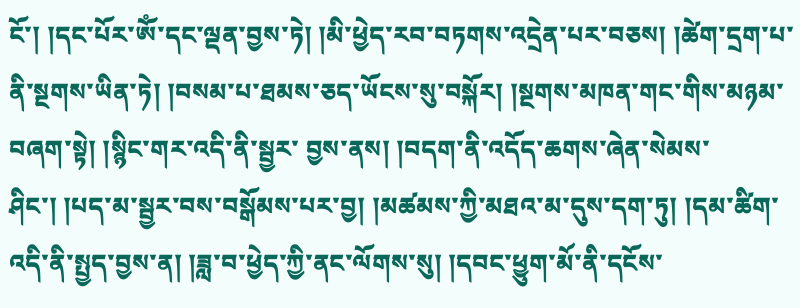ངོ་། །དང་པོར་ཨོཾ་དང་ལྡན་བྱས་ཏེ། །མི་ཕྱེད་རབ་བཏགས་འདྲེན་པར་བཅས། །ཚེག་དྲག་པ་ནི་སྔགས་ཡིན་ཏེ། །བསམ་པ་ཐམས་ཅད་ཡོངས་སུ་བསྐོར། །སྔགས་མཁན་གང་གིས་མཉམ་བཞག་སྟེ། །སྙིང་གར་འདི་ནི་སྦྱར་ བྱས་ནས། །བདག་ནི་འདོད་ཆགས་ཞེན་སེམས་ཤིང་། །པད་མ་སྦྱར་བས་བསྒོམས་པར་བྱ། །མཚམས་ཀྱི་མཐའ་མ་དུས་དག་ཏུ། །དམ་ཚིག་འདི་ནི་སྤྱད་བྱས་ན། །ཟླ་བ་ཕྱེད་ཀྱི་ནང་ལོགས་སུ། །དབང་ཕྱུག་མོ་ནི་དངོས་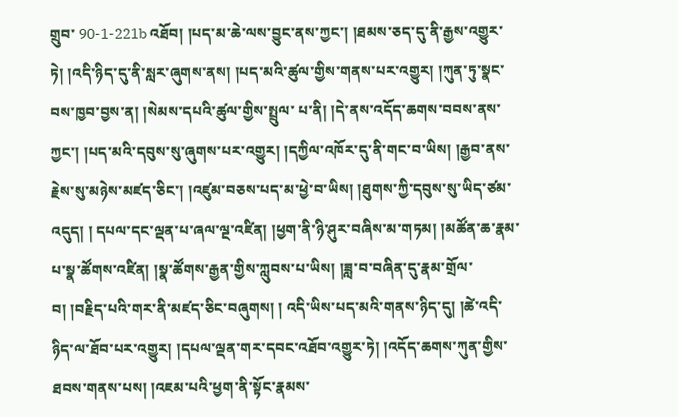གྲུབ་ 90-1-221b འཐོབ། །པད་མ་ཆེ་ལས་བྱུང་ནས་ཀྱང་། །ཐམས་ཅད་དུ་ནི་རྒྱས་འགྱུར་ཏེ། །འདི་ཉིད་དུ་ནི་སླར་ཞུགས་ནས། །པད་མའི་ཚུལ་གྱིས་གནས་པར་འགྱུར། །ཀུན་ཏུ་སྣང་བས་ཁྱབ་བྱས་ན། །སེམས་དཔའི་ཚུལ་གྱིས་སྤྲུལ་ པ་ནི། །དེ་ནས་འདོད་ཆགས་བབས་ནས་ཀྱང་། །པད་མའི་དབུས་སུ་ཞུགས་པར་འགྱུར། །དཀྱིལ་འཁོར་དུ་ནི་གང་བ་ཡིས། །རྒྱབ་ནས་རྗེས་སུ་མཉེས་མཛད་ཅིང་། །འཛུམ་བཅས་པད་མ་ཕྱེ་བ་ཡིས། །ཐུགས་ཀྱི་དབུས་སུ་ཡིད་ཙམ་འདུད། ། དཔལ་དང་ལྡན་པ་ཞལ་ལྔ་འཛིན། །ཕྱག་ནི་ཉི་ཤུར་བཞིས་མ་གཏམ། །མཚོན་ཆ་རྣམ་པ་སྣ་ཚོགས་འཛིན། །སྣ་ཚོགས་རྒྱན་གྱིས་ཀླུབས་པ་ཡིས། །ཟླ་བ་བཞིན་དུ་རྣམ་གྲོལ་བ། །བརྗིད་པའི་གར་ནི་མཛད་ཅིང་བཞུགས། ། འདི་ཡིས་པད་མའི་གནས་ཉིད་དུ། །ཚེ་འདི་ཉིད་ལ་ཐོབ་པར་འགྱུར། །དཔལ་ལྡན་གར་དབང་འཐོབ་འགྱུར་ཏེ། །འདོད་ཆགས་ཀུན་གྱིས་ཐབས་གནས་པས། །འཇམ་པའི་ཕྱག་ནི་སྟོང་རྣམས་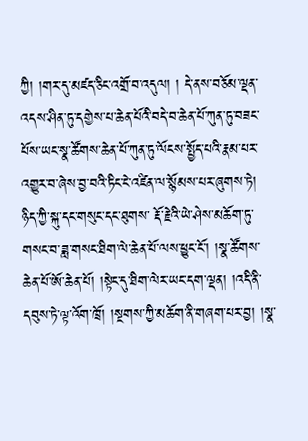ཀྱི། །གར་དུ་མཛད་ཅིང་འགྲོ་བ་འདུལ། ། དེ་ནས་བཅོམ་ལྡན་འདས་ཤིན་ཏུ་དགྱེས་པ་ཆེན་པོའི་བདེ་བ་ཆེན་པོ་ཀུན་ཏུ་བཟང་པོས་ཡང་སྣ་ཚོགས་ཆེན་པོ་ཀུན་ཏུ་ལོངས་སྤྱོད་པའི་རྣམ་པར་འགྱུར་བ་ཞེས་བྱ་བའི་ཏིང་ངེ་འཛིན་ལ་སྙོམས་པར་ཞུགས་ཏེ། ཉིད་ཀྱི་སྐུ་དང་གསུང་དང་ཐུགས་ རྡོ་རྗེའི་ཡེ་ཤེས་མཆོག་ཏུ་གསང་བ་ཟླ་གསང་ཐིག་ལེ་ཆེན་པོ་ལས་ཕྱུང་ངོ་། །སྣ་ཚོགས་ཆེན་པོ་ཨོ་ཆེན་པོ། །སྟེང་དུ་ཐིག་ལེར་ཡང་དག་ལྡན། །འདི་ནི་དབུས་ཏེ་ལྟ་འོག་ཁྲོ། །སྔགས་ཀྱི་མཆོག་ནི་གཞག་པར་བྱ། །སྣ་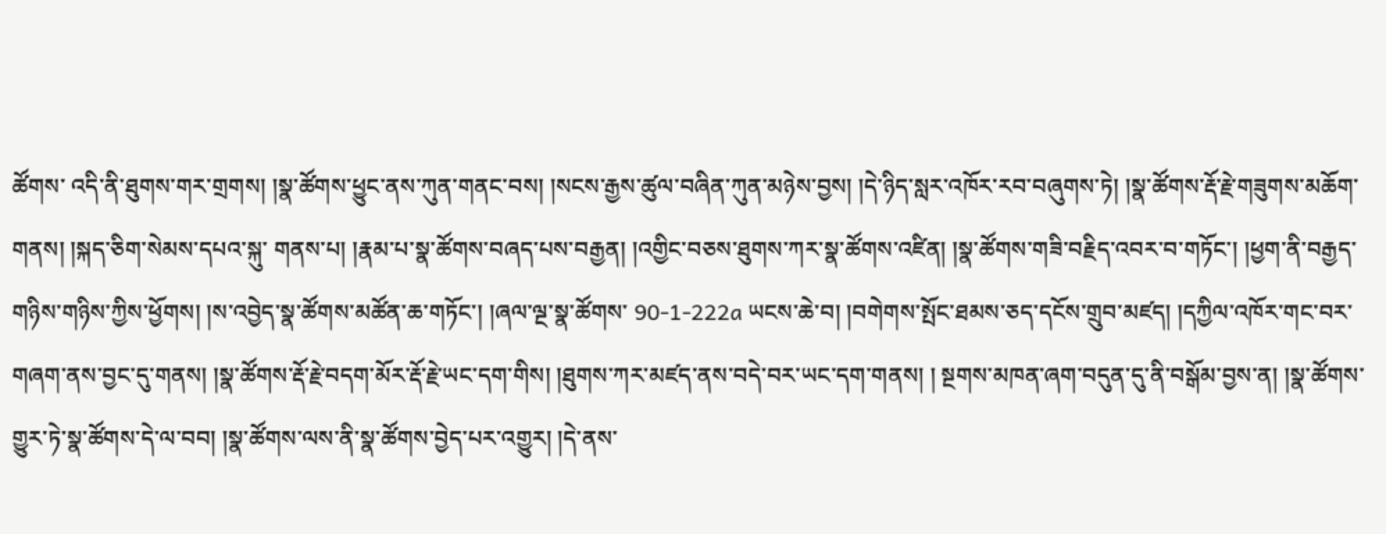ཚོགས་ འདི་ནི་ཐུགས་གར་གྲགས། །སྣ་ཚོགས་ཕྱུང་ནས་ཀུན་གནང་བས། །སངས་རྒྱས་ཚུལ་བཞིན་ཀུན་མཉེས་བྱས། །དེ་ཉིད་སླར་འཁོར་རབ་བཞུགས་ཏེ། །སྣ་ཚོགས་རྡོ་རྗེ་གཟུགས་མཆོག་གནས། །སྐད་ཅིག་སེམས་དཔའ་སྐུ་ གནས་པ། །རྣམ་པ་སྣ་ཚོགས་བཞད་པས་བརྒྱན། །འགྱིང་བཅས་ཐུགས་ཀར་སྣ་ཚོགས་འཛིན། །སྣ་ཚོགས་གཟི་བརྗིད་འབར་བ་གཏོང་། །ཕྱག་ནི་བརྒྱད་གཉིས་གཉིས་ཀྱིས་ཕྱོགས། །ས་འབྱེད་སྣ་ཚོགས་མཚོན་ཆ་གཏོང་། །ཞལ་ལྔ་སྣ་ཚོགས་ 90-1-222a ཡངས་ཆེ་བ། །བགེགས་སྤོང་ཐམས་ཅད་དངོས་གྲུབ་མཛད། །དཀྱིལ་འཁོར་གང་བར་གཞག་ནས་བྱང་དུ་གནས། །སྣ་ཚོགས་རྡོ་རྗེ་བདག་མོར་རྡོ་རྗེ་ཡང་དག་གིས། །ཐུགས་ཀར་མཛད་ནས་བདེ་བར་ཡང་དག་གནས། ། སྔགས་མཁན་ཞག་བདུན་དུ་ནི་བསྒོམ་བྱས་ན། །སྣ་ཚོགས་གྱུར་ཏེ་སྣ་ཚོགས་དེ་ལ་བབ། །སྣ་ཚོགས་ལས་ནི་སྣ་ཚོགས་བྱེད་པར་འགྱུར། །དེ་ནས་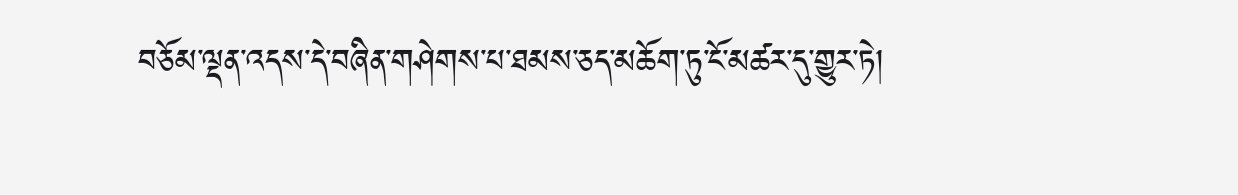བཅོམ་ལྡན་འདས་དེ་བཞིན་གཤེགས་པ་ཐམས་ཅད་མཆོག་ཏུ་ངོ་མཚར་དུ་གྱུར་ཏེ།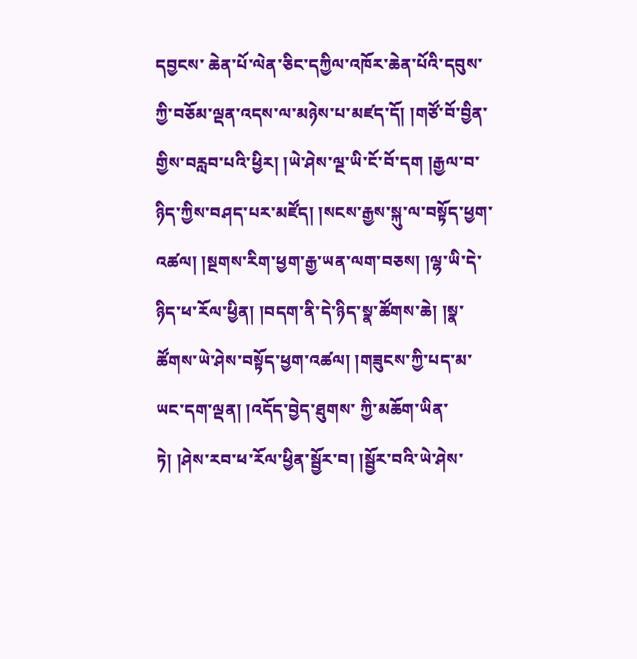དབྱངས་ ཆེན་པོ་ལེན་ཅིང་དཀྱིལ་འཁོར་ཆེན་པོའི་དབུས་ཀྱི་བཅོམ་ལྡན་འདས་ལ་མཉེས་པ་མཛད་དོ། །གཙོ་བོ་བྱིན་གྱིས་བརླབ་པའི་ཕྱིར། །ཡེ་ཤེས་ལྔ་ཡི་ངོ་བོ་དག །རྒྱལ་བ་ཉིད་ཀྱིས་བཤད་པར་མཛོད། །སངས་རྒྱས་སྐུ་ལ་བསྟོད་ཕྱག་ འཚལ། །སྔགས་རིག་ཕྱག་རྒྱ་ཡན་ལག་བཅས། །ལྷ་ཡི་དེ་ཉིད་ཕ་རོལ་ཕྱིན། །བདག་ནི་དེ་ཉིད་སྣ་ཚོགས་ཆེ། །སྣ་ཚོགས་ཡེ་ཤེས་བསྟོད་ཕྱག་འཚལ། །གཟུངས་ཀྱི་པད་མ་ཡང་དག་ལྡན། །འདོད་བྱེད་ཐུགས་ ཀྱི་མཆོག་ཡིན་ཏེ། །ཤེས་རབ་ཕ་རོལ་ཕྱིན་སྦྱོར་བ། །སྦྱོར་བའི་ཡེ་ཤེས་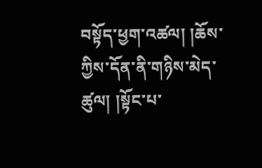བསྟོད་ཕྱག་འཚལ། །ཆོས་ཀྱིས་དོན་ནི་གཉིས་མེད་ཚུལ། །སྟོང་པ་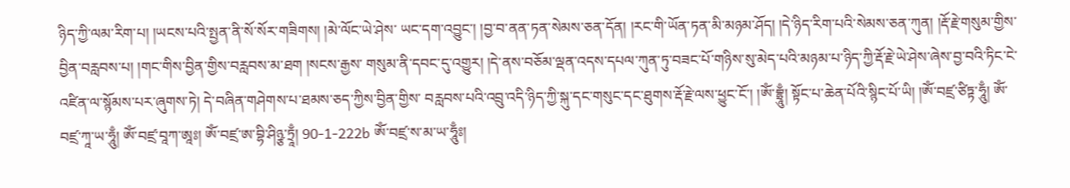ཉིད་ཀྱི་ལམ་རིག་པ། །ཡངས་པའི་སྤྱན་ནི་སོ་སོར་གཟིགས། །མེ་ལོང་ཡེ་ཤེས་ ཡང་དག་འབྱུང་། །བྱ་བ་ནན་ཏན་སེམས་ཅན་དོན། །རང་གི་ཡོན་ཏན་མི་མཉམ་ཤོད། །དེ་ཉིད་རིག་པའི་སེམས་ཅན་ཀུན། །རྡོ་རྗེ་གསུམ་གྱིས་བྱིན་བརླབས་པ། །གང་གིས་བྱིན་གྱིས་བརླབས་མ་ཐག །སངས་རྒྱས་ གསུམ་ནི་དབང་དུ་འགྱུར། །དེ་ནས་བཅོམ་ལྡན་འདས་དཔལ་ཀུན་ཏུ་བཟང་པོ་གཉིས་སུ་མེད་པའི་མཉམ་པ་ཉིད་ཀྱི་རྡོ་རྗེ་ཡེ་ཤེས་ཞེས་བྱ་བའི་ཏིང་ངེ་འཛིན་ལ་སྙོམས་པར་ཞུགས་ཏེ། དེ་བཞིན་གཤེགས་པ་ཐམས་ཅད་ཀྱིས་བྱིན་གྱིས་ བརླབས་པའི་འབྲུ་འདི་ཉིད་ཀྱི་སྐུ་དང་གསུང་དང་ཐུགས་རྡོ་རྗེ་ལས་ཕྱུང་ངོ་། །ཨོཾ་བྷྲཱུྃ། སྟོང་པ་ཆེན་པོའི་སྙིང་པོ་ཡི། །ཨོཾ་བཛྲ་ཙིཏྟ་ཧཱུྃ། ཨོཾ་བཛྲ་ཀཱ་ཡ་ཧཱུྃ། ཨོཾ་བཛྲ་བཱཀ་ཨཱཿ། ཨོཾ་བཛྲ་ཨ་བྷི་ཤིཉྩ་ཏྲཱྃ། 90-1-222b ཨོཾ་བཛྲ་ས་མ་ཡ་ཧཱུྃཿ།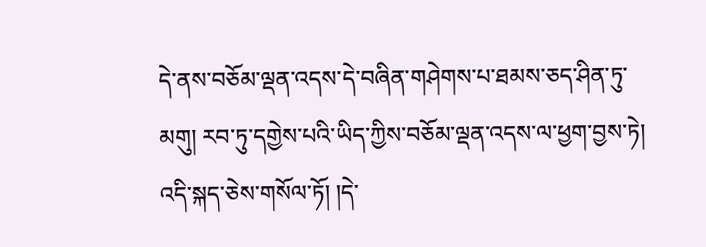དེ་ནས་བཅོམ་ལྡན་འདས་དེ་བཞིན་གཤེགས་པ་ཐམས་ཅད་ཤིན་ཏུ་མགུ། རབ་ཏུ་དགྱེས་པའི་ཡིད་ཀྱིས་བཅོམ་ལྡན་འདས་ལ་ཕྱག་བྱས་ཏེ། འདི་སྐད་ཅེས་གསོལ་ཏོ། །དེ་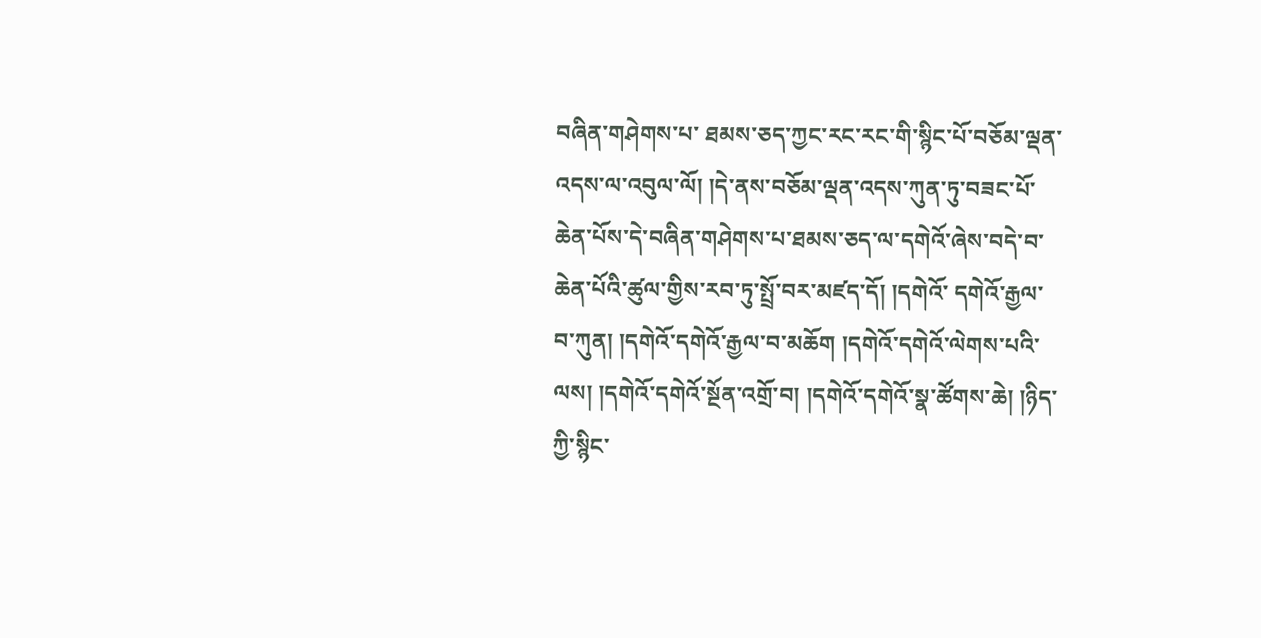བཞིན་གཤེགས་པ་ ཐམས་ཅད་ཀྱང་རང་རང་གི་སྙིང་པོ་བཅོམ་ལྡན་འདས་ལ་འབུལ་ལོ། །དེ་ནས་བཅོམ་ལྡན་འདས་ཀུན་ཏུ་བཟང་པོ་ཆེན་པོས་དེ་བཞིན་གཤེགས་པ་ཐམས་ཅད་ལ་དགེའོ་ཞེས་བདེ་བ་ཆེན་པོའི་ཚུལ་གྱིས་རབ་ཏུ་སྤྲོ་བར་མཛད་དོ། །དགེའོ་ དགེའོ་རྒྱལ་བ་ཀུན། །དགེའོ་དགེའོ་རྒྱལ་བ་མཆོག །དགེའོ་དགེའོ་ལེགས་པའི་ལས། །དགེའོ་དགེའོ་སྔོན་འགྲོ་བ། །དགེའོ་དགེའོ་སྣ་ཚོགས་ཆེ། །ཉིད་ཀྱི་སྙིང་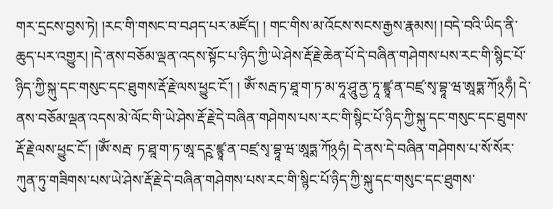གར་དྲངས་བྱས་ཏེ། །རང་གི་གསང་བ་བཤད་པར་མཛོད། ། གང་གིས་མ་འོངས་སངས་རྒྱས་རྣམས། །བདེ་བའི་ཡིད་ནི་ཆུད་པར་འགྱུར། །དེ་ནས་བཅོམ་ལྡན་འདས་སྟོང་པ་ཉིད་ཀྱི་ཡེ་ཤེས་རྡོ་རྗེ་ཆེན་པོ་དེ་བཞིན་གཤེགས་པས་རང་གི་སྙིང་པོ་ཉིད་ཀྱི་སྐུ་དང་གསུང་དང་ཐུགས་རྡོ་རྗེ་ལས་ཕྱུང་ངོ་། ། ཨོཾ་སརྦ་ཏ་ཐཱ་ག་ཏ་མ་ཧཱ་ཤཱུ་ནྱ་ཏཱ་ཛྙཱ་ན་བཛྲ་སྭ་བྷཱ་ཝ་ཨཱཏྨ་ཀོ྅ཧྃ། དེ་ནས་བཅོམ་ལྡན་འདས་མེ་ལོང་གི་ཡེ་ཤེས་རྡོ་རྗེ་དེ་བཞིན་གཤེགས་པས་རང་གི་སྙིང་པོ་ཉིད་ཀྱི་སྐུ་དང་གསུང་དང་ཐུགས་རྡོ་རྗེ་ལས་ཕྱུང་ངོ་། །ཨོཾ་སརྦ་ ཏ་ཐཱ་ག་ཏ་ཨཱ་དཪྵ་ཛྙཱ་ན་བཛྲ་སྭ་བྷཱ་ཝ་ཨཱཏྨ་ཀོ྅ཧཾ། དེ་ནས་དེ་བཞིན་གཤེགས་པ་སོ་སོར་ཀུན་ཏུ་གཟིགས་པས་ཡེ་ཤེས་རྡོ་རྗེ་དེ་བཞིན་གཤེགས་པས་རང་གི་སྙིང་པོ་ཉིད་ཀྱི་སྐུ་དང་གསུང་དང་ཐུགས་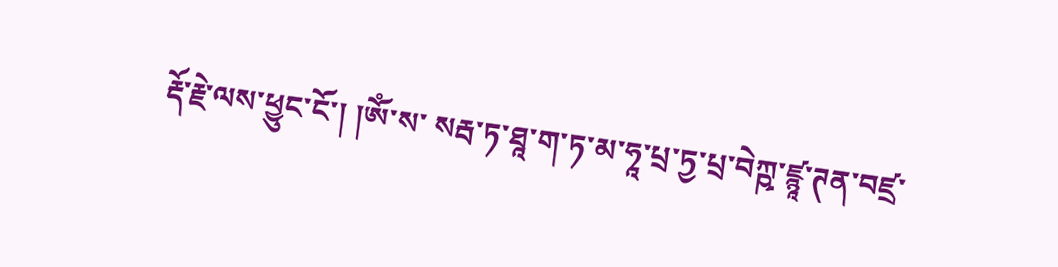རྡོ་རྗེ་ལས་ཕྱུང་ངོ་། །ཨོཾ་ས་ སརྦ་ཏ་ཐཱ་ག་ཏ་མ་ཧཱ་པྲ་ཏྱ་པྲ་བེཀྵ་ཛྙཱ་ཊན་བཛྲ་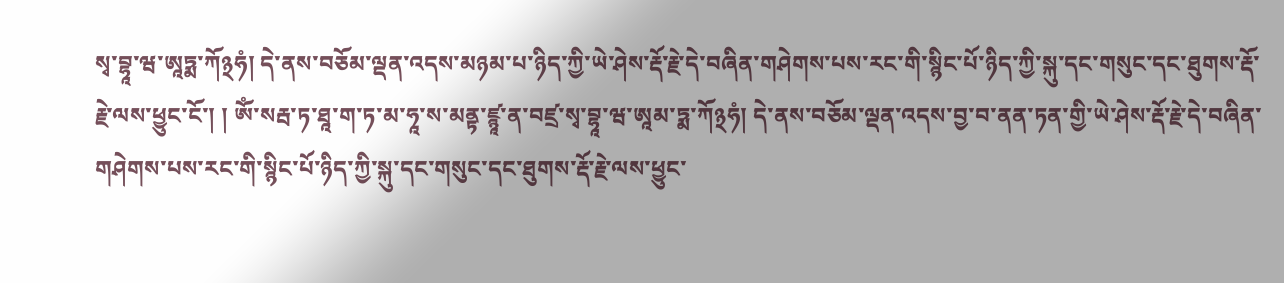སྭ་བྷཱ་ཝ་ཨཱཏྨ་ཀོ྅ཧཾ། དེ་ནས་བཅོམ་ལྡན་འདས་མཉམ་པ་ཉིད་ཀྱི་ཡེ་ཤེས་རྡོ་རྗེ་དེ་བཞིན་གཤེགས་པས་རང་གི་སྙིང་པོ་ཉིད་ཀྱི་སྐུ་དང་གསུང་དང་ཐུགས་རྡོ་རྗེ་ལས་ཕྱུང་ངོ་། ། ཨོཾ་སརྦ་ཏ་ཐཱ་ག་ཏ་མ་ཧཱ་ས་མནྟ་ཛྙཱ་ན་བཛྲ་སྭ་བྷཱ་ཝ་ཨཱམ་ཏྨ་ཀོ྅ཧཾ། དེ་ནས་བཅོམ་ལྡན་འདས་བྱ་བ་ནན་ཏན་གྱི་ཡེ་ཤེས་རྡོ་རྗེ་དེ་བཞིན་གཤེགས་པས་རང་གི་སྙིང་པོ་ཉིད་ཀྱི་སྐུ་དང་གསུང་དང་ཐུགས་རྡོ་རྗེ་ལས་ཕྱུང་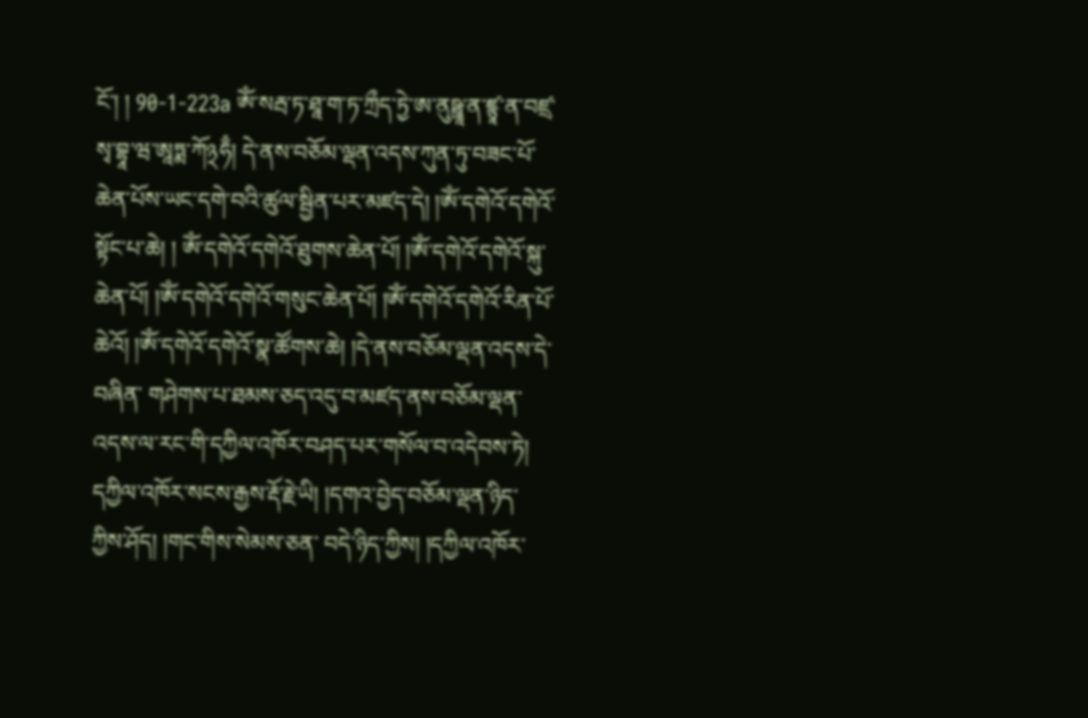ངོ་། ། 90-1-223a ཨོཾ་སརྦ་ཏ་ཐཱ་ག་ཏ་ཀྲྀད་ཏྱེ་ཨ་ནུཥྛཱ་ན་ཛྙཱ་ན་བཛྲ་སྭ་བྷཱ་ཝ་ཨཱཏྨ་ཀོ྅ཧྃ། དེ་ནས་བཅོམ་ལྡན་འདས་ཀུན་ཏུ་བཟང་པོ་ཆེན་པོས་ཡང་དགེ་བའི་ཚུལ་སྦྱིན་པར་མཛད་དེ། །ཨོཾ་དགེའོ་དགེའོ་སྟོང་པ་ཆེ། ། ཨོཾ་དགེའོ་དགེའོ་ཐུགས་ཆེན་པོ། །ཨོཾ་དགེའོ་དགེའོ་སྐུ་ཆེན་པོ། །ཨོཾ་དགེའོ་དགེའོ་གསུང་ཆེན་པོ། །ཨོཾ་དགེའོ་དགེའོ་རིན་པོ་ཆེའོ། །ཨོཾ་དགེའོ་དགེའོ་སྣ་ཚོགས་ཆེ། །དེ་ནས་བཅོམ་ལྡན་འདས་དེ་བཞིན་ གཤེགས་པ་ཐམས་ཅད་འདུ་བ་མཛད་ནས་བཅོམ་ལྡན་འདས་ལ་རང་གི་དཀྱིལ་འཁོར་བཤད་པར་གསོལ་བ་འདེབས་ཏེ། དཀྱིལ་འཁོར་སངས་རྒྱས་རྡོ་རྗེ་ཡི། །དགའ་བྱེད་བཅོམ་ལྡན་ཉིད་ཀྱིས་ཤོད། །གང་གིས་སེམས་ཅན་ བདེ་ཉིད་ཀྱིས། །དཀྱིལ་འཁོར་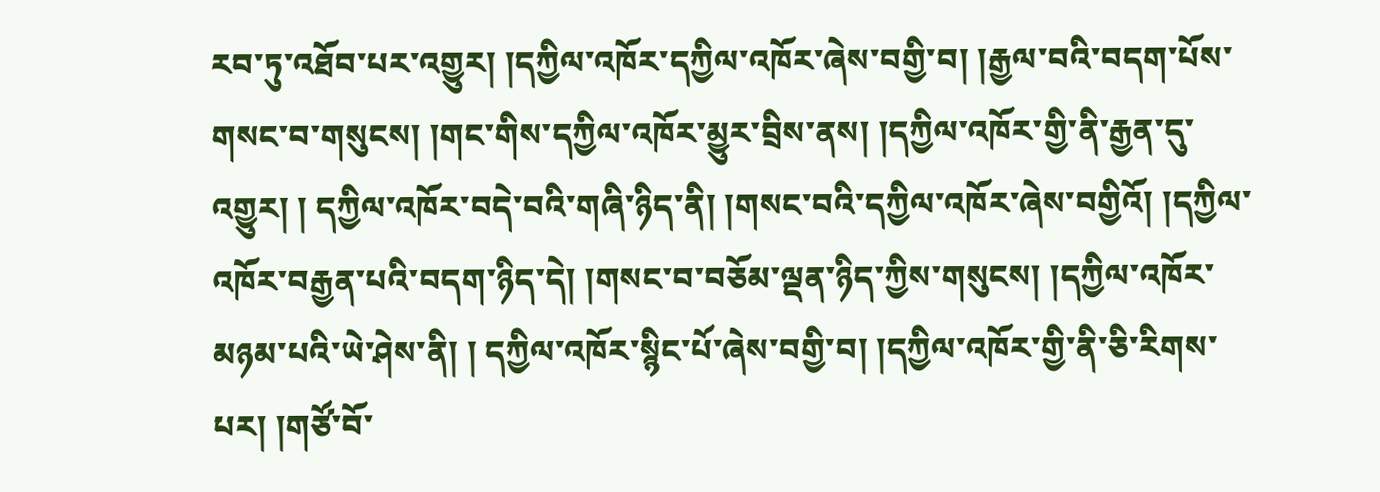རབ་ཏུ་འཐོབ་པར་འགྱུར། །དཀྱིལ་འཁོར་དཀྱིལ་འཁོར་ཞེས་བགྱི་བ། །རྒྱལ་བའི་བདག་པོས་གསང་བ་གསུངས། །གང་གིས་དཀྱིལ་འཁོར་མྱུར་བྲིས་ནས། །དཀྱིལ་འཁོར་གྱི་ནི་རྒྱན་དུ་འགྱུར། ། དཀྱིལ་འཁོར་བདེ་བའི་གཞི་ཉིད་ནི། །གསང་བའི་དཀྱིལ་འཁོར་ཞེས་བགྱིའོ། །དཀྱིལ་འཁོར་བརྒྱན་པའི་བདག་ཉིད་དེ། །གསང་བ་བཅོམ་ལྡན་ཉིད་ཀྱིས་གསུངས། །དཀྱིལ་འཁོར་མཉམ་པའི་ཡེ་ཤེས་ནི། ། དཀྱིལ་འཁོར་སྙིང་པོ་ཞེས་བགྱི་བ། །དཀྱིལ་འཁོར་གྱི་ནི་ཅི་རིགས་པར། །གཙོ་བོ་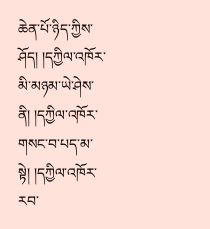ཆེན་པོ་ཉིད་ཀྱིས་ཤོད། །དཀྱིལ་འཁོར་མི་མཉམ་ཡེ་ཤེས་ནི། །དཀྱིལ་འཁོར་གསང་བ་པད་མ་སྟེ། །དཀྱིལ་འཁོར་རབ་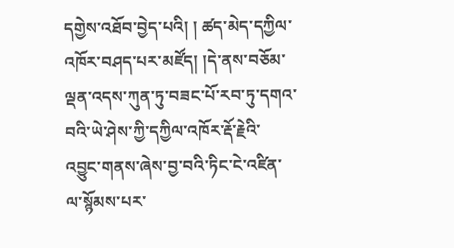དགྱེས་འཐོབ་བྱེད་པའི། ། ཚད་མེད་དཀྱིལ་འཁོར་བཤད་པར་མཛོད། །དེ་ནས་བཅོམ་ལྡན་འདས་ཀུན་ཏུ་བཟང་པོ་རབ་ཏུ་དགའ་བའི་ཡེ་ཤེས་ཀྱི་དཀྱིལ་འཁོར་རྡོ་རྗེའི་འབྱུང་གནས་ཞེས་བྱ་བའི་ཏིང་ངེ་འཛིན་ལ་སྙོམས་པར་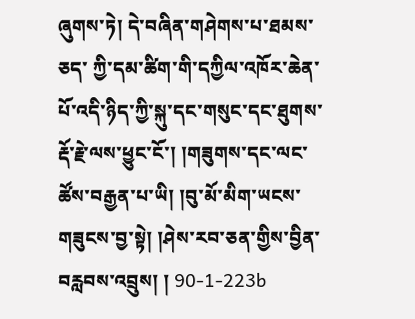ཞུགས་ཏེ། དེ་བཞིན་གཤེགས་པ་ཐམས་ཅད་ ཀྱི་དམ་ཚིག་གི་དཀྱིལ་འཁོར་ཆེན་པོ་འདི་ཉིད་ཀྱི་སྐུ་དང་གསུང་དང་ཐུགས་རྡོ་རྗེ་ལས་ཕྱུང་ངོ་། །གཟུགས་དང་ལང་ཚོས་བརྒྱན་པ་ཡི། །བུ་མོ་མིག་ཡངས་གཟུངས་བྱ་སྟེ། །ཤེས་རབ་ཅན་གྱིས་བྱིན་བརླབས་འབྲུས། ། 90-1-223b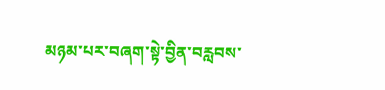མཉམ་པར་བཞག་སྟེ་བྱིན་བརླབས་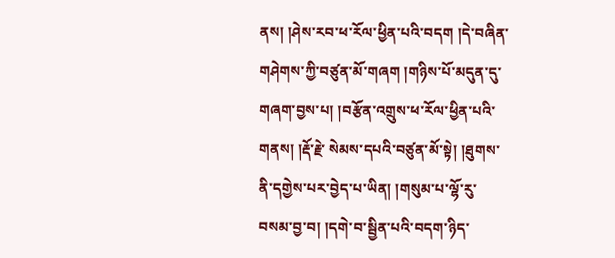ནས། །ཤེས་རབ་ཕ་རོལ་ཕྱིན་པའི་བདག །དེ་བཞིན་གཤེགས་ཀྱི་བཙུན་མོ་གཞག །གཉིས་པོ་མདུན་དུ་གཞག་བྱས་པ། །བརྩོན་འགྲུས་ཕ་རོལ་ཕྱིན་པའི་གནས། །རྡོ་རྗེ་ སེམས་དཔའི་བཙུན་མོ་སྟེ། །ཐུགས་ནི་དགྱེས་པར་བྱེད་པ་ཡིན། །གསུམ་པ་ལྷོ་རུ་བསམ་བྱ་བ། །དགེ་བ་སྦྱིན་པའི་བདག་ཉིད་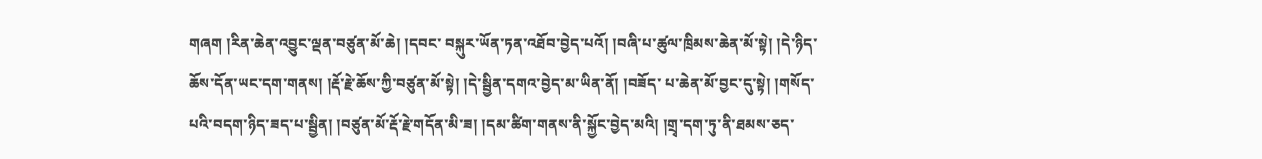གཞག །རིན་ཆེན་འབྱུང་ལྡན་བཙུན་མོ་ཆེ། །དབང་ བསྐུར་ཡོན་ཏན་འཐོབ་བྱེད་པའོ། །བཞི་པ་ཚུལ་ཁྲིམས་ཆེན་མོ་སྟེ། །དེ་ཉིད་ཆོས་དོན་ཡང་དག་གནས། །རྡོ་རྗེ་ཆོས་ཀྱི་བཙུན་མོ་སྟེ། །དེ་སྦྱིན་དགའ་བྱེད་མ་ཡིན་ནོ། །བཟོད་ པ་ཆེན་མོ་བྱང་དུ་སྟེ། །གསོད་པའི་བདག་ཉིད་ཟད་པ་སྦྱིན། །བཙུན་མོ་རྡོ་རྗེ་གདོན་མི་ཟ། །དམ་ཚིག་གནས་ནི་སྐྱོང་བྱེད་མའི། །གྲྭ་དག་ཏུ་ནི་ཐམས་ཅད་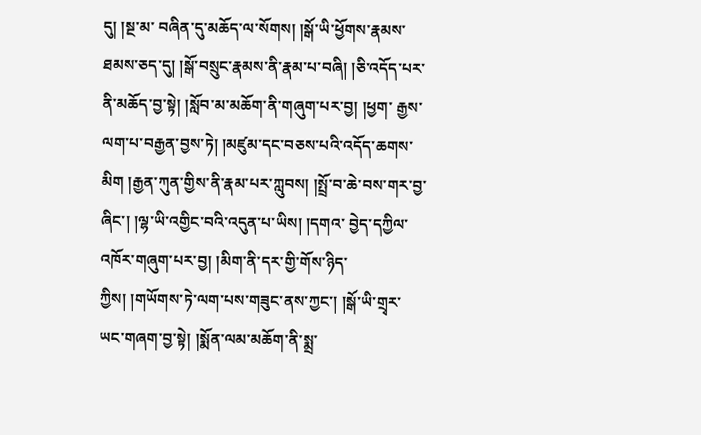དུ། །སྔ་མ་ བཞིན་དུ་མཆོད་ལ་སོགས། །སྒོ་ཡི་ཕྱོགས་རྣམས་ཐམས་ཅད་དུ། །སྒོ་བསྲུང་རྣམས་ནི་རྣམ་པ་བཞི། །ཅི་འདོད་པར་ནི་མཆོད་བྱ་སྟེ། །སློབ་མ་མཆོག་ནི་གཞུག་པར་བྱ། །ཕྱག་ རྒྱས་ལག་པ་བརྒྱན་བྱས་ཏེ། །མཛུམ་དང་བཅས་པའི་འདོད་ཆགས་མིག །རྒྱན་ཀུན་གྱིས་ནི་རྣམ་པར་ཀླུབས། །སྤྲོ་བ་ཆེ་བས་གར་བྱ་ཞིང་། །ལྷ་ཡི་འགྱིང་བའི་འདུན་པ་ཡིས། །དགའ་ བྱེད་དཀྱིལ་འཁོར་གཞུག་པར་བྱ། །མིག་ནི་དར་གྱི་གོས་ཉིད་ཀྱིས། །གཡོགས་ཏེ་ལག་པས་གཟུང་ནས་ཀྱང་། །སྒོ་ཡི་གྲྭར་ཡང་གཞག་བྱ་སྟེ། །སྨོན་ལམ་མཆོག་ནི་སྨྲ་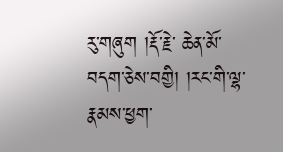རུ་གཞུག །རྡོ་རྗེ་ ཆེན་མོ་བདག་ཅེས་བགྱི། །རང་གི་ལྷ་རྣམས་ཕྱག་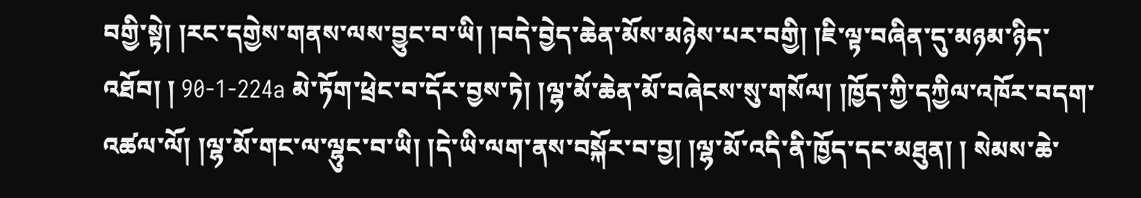བགྱི་སྟེ། །རང་དགྱེས་གནས་ལས་བྱུང་བ་ཡི། །བདེ་བྱེད་ཆེན་མོས་མཉེས་པར་བགྱི། །ཇི་ལྟ་བཞིན་དུ་མཉམ་ཉིད་འཐོབ། ། 90-1-224a མེ་ཏོག་ཕྲེང་བ་དོར་བྱས་ཏེ། །ལྷ་མོ་ཆེན་མོ་བཞེངས་སུ་གསོལ། །ཁྱོད་ཀྱི་དཀྱིལ་འཁོར་བདག་འཚལ་ལོ། །ལྷ་མོ་གང་ལ་ལྷུང་བ་ཡི། །དེ་ཡི་ལག་ནས་བསྐོར་བ་བྱ། །ལྷ་མོ་འདི་ནི་ཁྱོད་དང་མཐུན། ། སེམས་ཆེ་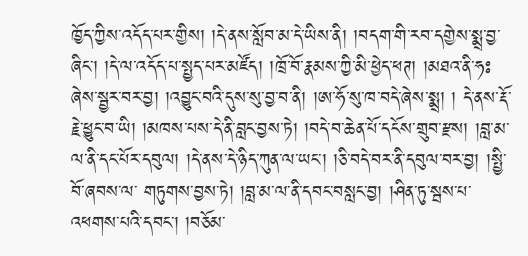ཁྱོད་ཀྱིས་འདོད་པར་གྱིས། །དེ་ནས་སློབ་མ་དེ་ཡིས་ནི། །བདག་གི་རབ་དགྱེས་སྨྲ་བྱ་ཞིང་། །དེ་ལ་འདོད་པ་སྤྱད་པར་མཛོད། །ཁྲོ་བོ་རྣམས་ཀྱི་མི་ཕྱེད་ཕཊ། །མཐའ་ནི་ཧཿཞེས་སྦྱར་བར་བྱ། །འབྱུང་བའི་དུས་སུ་བྱ་བ་ནི། །ཨ་ཧོ་སུ་ཁ་བདེ་ཞེས་སྨྲ། ། དེ་ནས་རྡོ་རྗེ་ཕྱུང་བ་ཡི། །མཁས་པས་དེ་ནི་བླང་བྱས་ཏེ། །བདེ་བ་ཆེན་པོ་དངོས་གྲུབ་རྫས། །བླ་མ་ལ་ནི་དང་པོར་དབུལ། །དེ་ནས་དེ་ཉིད་ཀུན་ལ་ཡང་། །ཅི་བདེ་བར་ནི་དབུལ་བར་བྱ། །སྤྱི་བོ་ཞབས་ལ་ གཏུགས་བྱས་ཏེ། །བླ་མ་ལ་ནི་དབང་བསླང་བྱ། །ཤིན་ཏུ་སྦས་པ་འཕགས་པའི་དབང་། །བཅོམ་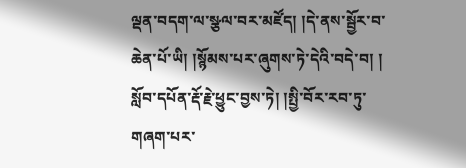ལྡན་བདག་ལ་སྩལ་བར་མཛོད། །དེ་ནས་སྦྱོར་བ་ཆེན་པོ་ཡི། །སྙོམས་པར་ཞུགས་ཏེ་དེའི་བདེ་བ། ། སློབ་དཔོན་རྡོ་རྗེ་ཕྱུང་བྱས་ཏེ། །སྤྱི་བོར་རབ་ཏུ་གཞག་པར་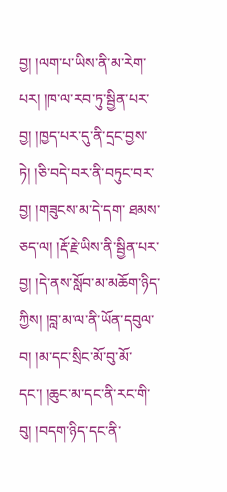བྱ། །ལག་པ་ཡིས་ནི་མ་རེག་པར། །ཁ་ལ་རབ་ཏུ་སྦྱིན་པར་བྱ། །ཁྱད་པར་དུ་ནི་དྲང་བྱས་ཏེ། །ཅི་བདེ་བར་ནི་བཏུང་བར་བྱ། །གཟུངས་མ་དེ་དག་ ཐམས་ཅད་ལ། །རྡོ་རྗེ་ཡིས་ནི་སྦྱིན་པར་བྱ། །དེ་ནས་སློབ་མ་མཆོག་ཉིད་ཀྱིས། །བླ་མ་ལ་ནི་ཡོན་དབུལ་བ། །མ་དང་སྲིང་མོ་བུ་མོ་དང་། །ཆུང་མ་དང་ནི་རང་གི་བུ། །བདག་ཉིད་དང་ནི་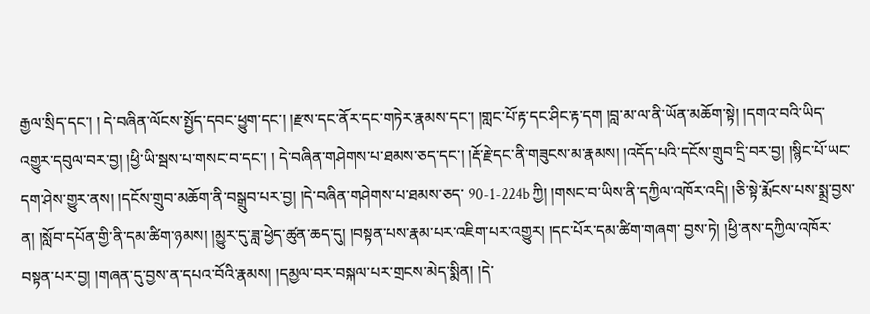རྒྱལ་སྲིད་དང་། ། དེ་བཞིན་ལོངས་སྤྱོད་དབང་ཕྱུག་དང་། །རྫས་དང་ནོར་དང་གཏེར་རྣམས་དང་། །གླང་པོ་རྟ་དང་ཤིང་རྟ་དག །བླ་མ་ལ་ནི་ཡོན་མཆོག་སྟེ། །དགའ་བའི་ཡིད་འགྱུར་དབུལ་བར་བྱ། །ཕྱི་ཡི་སྦས་པ་གསང་བ་དང་། ། དེ་བཞིན་གཤེགས་པ་ཐམས་ཅད་དང་། །རྡོ་རྗེ་དང་ནི་གཟུངས་མ་རྣམས། །འདོད་པའི་དངོས་གྲུབ་དྲི་བར་བྱ། །སྙིང་པོ་ཡང་དག་ཤེས་གྱུར་ནས། །དངོས་གྲུབ་མཆོག་ནི་བསྒྲུབ་པར་བྱ། །དེ་བཞིན་གཤེགས་པ་ཐམས་ཅད་ 90-1-224b ཀྱི། །གསང་བ་ཡིས་ནི་དཀྱིལ་འཁོར་འདི། །ཅི་སྟེ་རྨོངས་པས་སྨྲ་བྱས་ན། །སློབ་དཔོན་གྱི་ནི་དམ་ཚིག་ཉམས། །མྱུར་དུ་ཟླ་ཕྱེད་ཚུན་ཆད་དུ། །བསྟན་པས་རྣམ་པར་འཇིག་པར་འགྱུར། །དང་པོར་དམ་ཚིག་གཞག་ བྱས་ཏེ། །ཕྱི་ནས་དཀྱིལ་འཁོར་བསྟན་པར་བྱ། །གཞན་དུ་བྱས་ན་དཔའ་བོའི་རྣམས། །དམྱལ་བར་བསྐལ་པར་གྲངས་མེད་སྨིན། །དེ་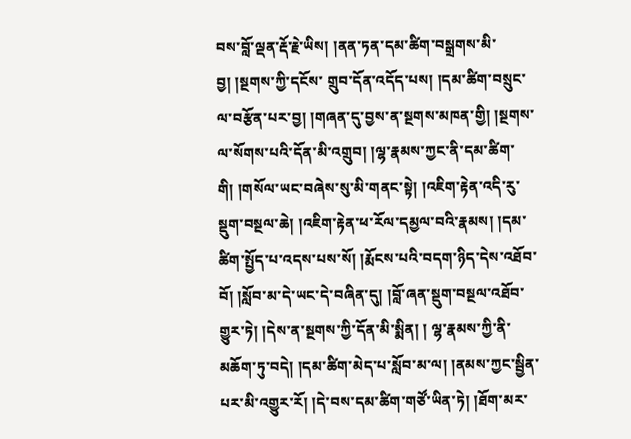བས་བློ་ལྡན་རྡོ་རྗེ་ཡིས། །ནན་ཏན་དམ་ཚིག་བསྒྲགས་མི་བྱ། །སྔགས་ཀྱི་དངོས་ གྲུབ་དོན་འདོད་པས། །དམ་ཚིག་བསྲུང་ལ་བརྩོན་པར་བྱ། །གཞན་དུ་བྱས་ན་སྔགས་མཁན་གྱི། །སྔགས་ལ་སོགས་པའི་དོན་མི་འགྲུབ། །ལྷ་རྣམས་ཀྱང་ནི་དམ་ཚིག་གི། །གསོལ་ཡང་བཞེས་སུ་མི་གནང་སྟེ། །འཇིག་རྟེན་འདི་རུ་ སྡུག་བསྔལ་ཆེ། །འཇིག་རྟེན་ཕ་རོལ་དམྱལ་བའི་རྣམས། །དམ་ཚིག་སྤྱོད་པ་འདས་པས་སོ། །རྨོངས་པའི་བདག་ཉིད་དེས་འཐོབ་བོ། །སློབ་མ་དེ་ཡང་དེ་བཞིན་དུ། །བློ་ཞན་སྡུག་བསྔལ་འཐོབ་གྱུར་ཏེ། །དེས་ན་སྔགས་ཀྱི་དོན་མི་སྨིན། ། ལྷ་རྣམས་ཀྱི་ནི་མཆོག་ཏུ་བདེ། །དམ་ཚིག་མེད་པ་སློབ་མ་ལ། །ནམས་ཀྱང་སྦྱིན་པར་མི་འགྱུར་རོ། །དེ་བས་དམ་ཚིག་གཙོ་ཡིན་ཏེ། །ཐོག་མར་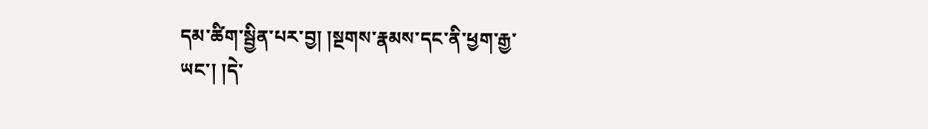དམ་ཚིག་སྦྱིན་པར་བྱ། །སྔགས་རྣམས་དང་ནི་ཕྱག་རྒྱ་ཡང་། །དེ་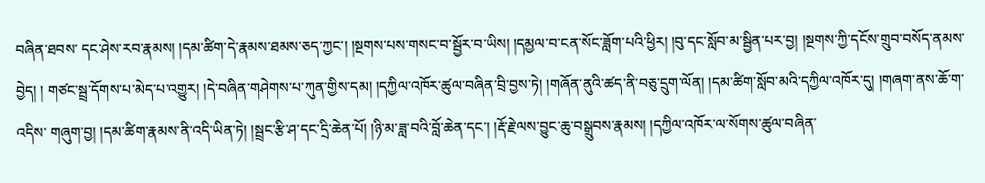བཞིན་ཐབས་ དང་ཤེས་རབ་རྣམས། །དམ་ཚིག་དེ་རྣམས་ཐམས་ཅད་ཀྱང་། །སྔགས་པས་གསང་བ་སྦྱོར་བ་ཡིས། །དམྱལ་བ་ངན་སོང་ཟློག་པའི་ཕྱིར། །བུ་དང་སློབ་མ་སྦྱིན་པར་བྱ། །སྔགས་ཀྱི་དངོས་གྲུབ་བསོད་ནམས་བྱེད། ། གཙང་སྦྲ་དོགས་པ་མེད་པ་འགྱུར། །དེ་བཞིན་གཤེགས་པ་ཀུན་གྱིས་དམ། །དཀྱིལ་འཁོར་ཚུལ་བཞིན་བྲི་བྱས་ཏེ། །གཞོན་ནུའི་ཚད་ནི་བཅུ་དྲུག་ལོན། །དམ་ཚིག་སློབ་མའི་དཀྱིལ་འཁོར་དུ། །གཞག་ནས་ཆོ་ག་འདིས་ གཞུག་བྱ། །དམ་ཚིག་རྣམས་ནི་འདི་ཡིན་ཏེ། །སྦྲང་རྩི་ཤ་དང་དྲི་ཆེན་པོ། །ཉི་མ་ཟླ་བའི་བློ་ཆེན་དང་། །རྡོ་རྗེ་ལས་བྱུང་ཆུ་བསྒྲུབས་རྣམས། །དཀྱིལ་འཁོར་ལ་སོགས་ཚུལ་བཞིན་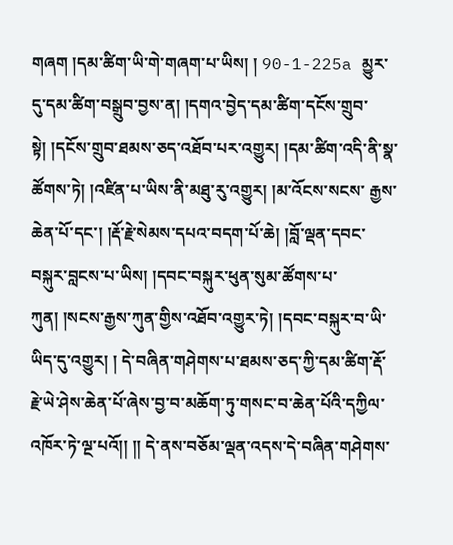གཞག །དམ་ཚིག་ཡི་གེ་གཞག་པ་ཡིས། ། 90-1-225a མྱུར་དུ་དམ་ཚིག་བསྒྲུབ་བྱས་ན། །དགའ་བྱེད་དམ་ཚིག་དངོས་གྲུབ་སྟེ། །དངོས་གྲུབ་ཐམས་ཅད་འཐོབ་པར་འགྱུར། །དམ་ཚིག་འདི་ནི་སྣ་ཚོགས་ཏེ། །འཛིན་པ་ཡིས་ནི་མཐུ་རུ་འགྱུར། །མ་འོངས་སངས་ རྒྱས་ཆེན་པོ་དང་། །རྡོ་རྗེ་སེམས་དཔའ་བདག་པོ་ཆེ། །བློ་ལྡན་དབང་བསྐུར་བླངས་པ་ཡིས། །དབང་བསྐུར་ཕུན་སུམ་ཚོགས་པ་ཀུན། །སངས་རྒྱས་ཀུན་གྱིས་འཐོབ་འགྱུར་ཏེ། །དབང་བསྐུར་བ་ཡི་ཡིད་དུ་འགྱུར། ། དེ་བཞིན་གཤེགས་པ་ཐམས་ཅད་ཀྱི་དམ་ཚིག་རྡོ་རྗེ་ཡེ་ཤེས་ཆེན་པོ་ཞེས་བྱ་བ་མཆོག་ཏུ་གསང་བ་ཆེན་པོའི་དཀྱིལ་འཁོར་ཏེ་ལྔ་པའོ།། །། དེ་ནས་བཅོམ་ལྡན་འདས་དེ་བཞིན་གཤེགས་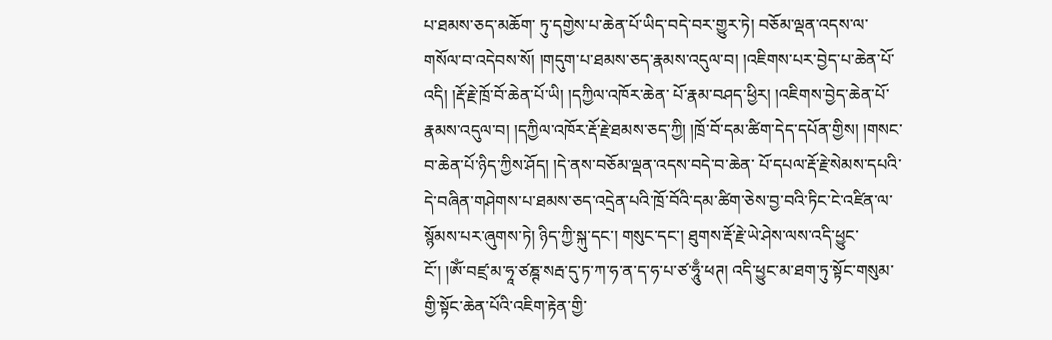པ་ཐམས་ཅད་མཆོག་ ཏུ་དགྱེས་པ་ཆེན་པོ་ཡིད་བདེ་བར་གྱུར་ཏེ། བཅོམ་ལྡན་འདས་ལ་གསོལ་བ་འདེབས་སོ། །གདུག་པ་ཐམས་ཅད་རྣམས་འདུལ་བ། །འཇིགས་པར་བྱེད་པ་ཆེན་པོ་འདི། །རྡོ་རྗེ་ཁྲོ་བོ་ཆེན་པོ་ཡི། །དཀྱིལ་འཁོར་ཆེན་ པོ་རྣམ་བཤད་ཕྱིར། །འཇིགས་བྱེད་ཆེན་པོ་རྣམས་འདུལ་བ། །དཀྱིལ་འཁོར་རྡོ་རྗེ་ཐམས་ཅད་ཀྱི། །ཁྲོ་བོ་དམ་ཚིག་དེད་དཔོན་གྱིས། །གསང་བ་ཆེན་པོ་ཉིད་ཀྱིས་ཤོད། །དེ་ནས་བཅོམ་ལྡན་འདས་བདེ་བ་ཆེན་ པོ་དཔལ་རྡོ་རྗེ་སེམས་དཔའི་དེ་བཞིན་གཤེགས་པ་ཐམས་ཅད་འདྲེན་པའི་ཁྲོ་བོའི་དམ་ཚིག་ཅེས་བྱ་བའི་ཏིང་ངེ་འཛིན་ལ་སྙོམས་པར་ཞུགས་ཏེ། ཉིད་ཀྱི་སྐུ་དང་། གསུང་དང་། ཐུགས་རྡོ་རྗེ་ཡེ་ཤེས་ལས་འདི་ཕྱུང་ ངོ་། །ཨོཾ་བཛྲ་མ་ཧཱ་ཙཎྚ་སརྦ་དུ་ཏ་ཀ་ཧ་ན་ད་ཧ་པ་ཙ་ཧཱུྃ་ཕཊ། འདི་ཕྱུང་མ་ཐག་ཏུ་སྟོང་གསུམ་གྱི་སྟོང་ཆེན་པོའི་འཇིག་རྟེན་གྱི་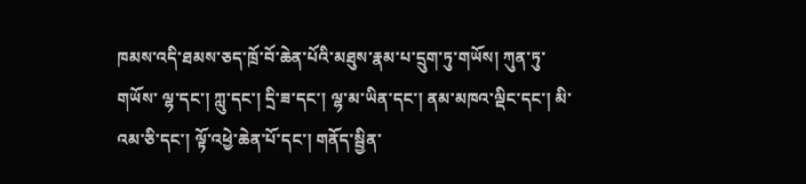ཁམས་འདི་ཐམས་ཅད་ཁྲོ་བོ་ཆེན་པོའི་མཐུས་རྣམ་པ་དྲུག་ཏུ་གཡོས། ཀུན་ཏུ་གཡོས་ ལྷ་དང་། ཀླུ་དང་། དྲི་ཟ་དང་། ལྷ་མ་ཡིན་དང་། ནམ་མཁའ་ལྡིང་དང་། མི་འམ་ཅི་དང་། ལྟོ་འཕྱེ་ཆེན་པོ་དང་། གནོད་སྦྱིན་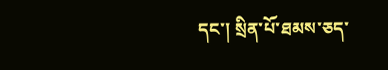དང་། སྲིན་པོ་ཐམས་ཅད་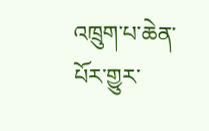འཁྲུག་པ་ཆེན་པོར་གྱུར་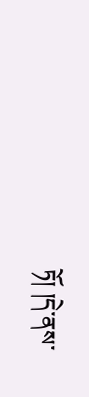ཏོ། །དེ་ནས་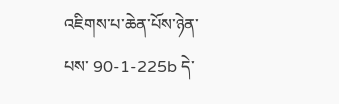འཇིགས་པ་ཆེན་པོས་ཉེན་པས་ 90-1-225b དེ་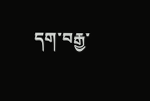དག་བརྒྱ་